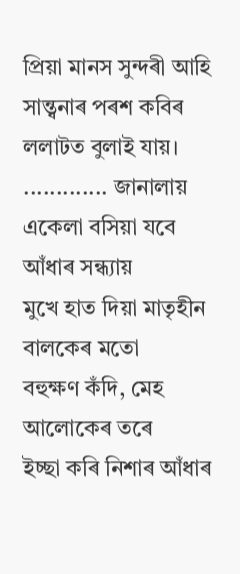প্ৰিয়া মানস সুন্দৰী আহি সান্ত্বনাৰ পৰশ কবিৰ ললাটত বুলাই যায়।
............. জানালায়
একেলা বসিয়া যবে আঁধাৰ সন্ধ্যায়
মুখে হাত দিয়া মাতৃহীন বালকেৰ মতো
বহুক্ষণ কঁদি, মেহ আলোকেৰ তৰে
ইচ্ছা কৰি নিশাৰ আঁধাৰ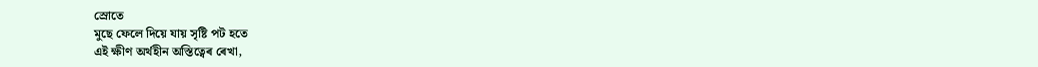স্ৰোতে
মুছে ফেলে দিয়ে যায় সৃষ্টি পট হতে
এই ক্ষীণ অৰ্থহীন অস্তিত্বেৰ ৰেখা,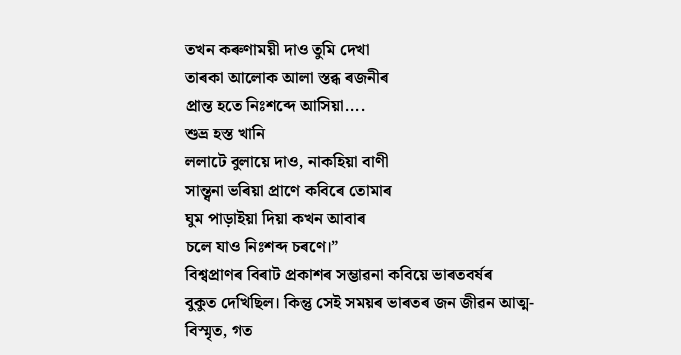তখন কৰুণাময়ী দাও তুমি দেখা
তাৰকা আলোক আলা স্তব্ধ ৰজনীৰ
প্ৰান্ত হতে নিঃশব্দে আসিয়া....
শুভ্ৰ হস্ত খানি
ললাটে বুলায়ে দাও, নাকহিয়া বাণী
সান্ত্বনা ভৰিয়া প্ৰাণে কবিৰে তোমাৰ
ঘুম পাড়াইয়া দিয়া কখন আবাৰ
চলে যাও নিঃশব্দ চৰণে।”
বিশ্বপ্ৰাণৰ বিৰাট প্ৰকাশৰ সম্ভাৱনা কবিয়ে ভাৰতবৰ্ষৰ
বুকুত দেখিছিল। কিন্তু সেই সময়ৰ ভাৰতৰ জন জীৱন আত্ম-
বিস্মৃত, গত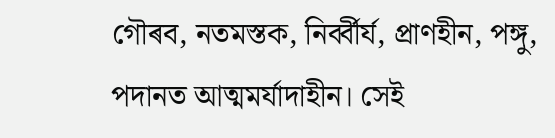গৌৰব, নতমস্তক, নিৰ্ব্বীৰ্য, প্ৰাণহীন, পঙ্গু,
পদানত আত্মমৰ্যাদাহীন। সেই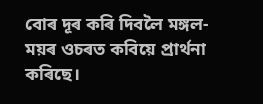বোৰ দূৰ কৰি দিবলৈ মঙ্গল-
ময়ৰ ওচৰত কবিয়ে প্ৰাৰ্থনা কৰিছে।